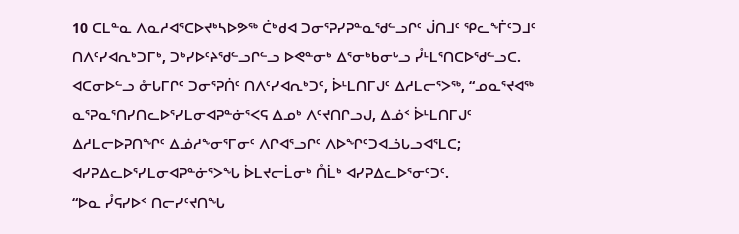10 ᑕᒪᓐᓇ ᐱᓇᓱᐊᕐᑕᐅᔪᒃᓴᐅᕗᖅ ᑖᒃᑯᐊ ᑐᓂᕐᕈᓯᕈᓐᓇᖁᓪᓗᒋᑦ ᒎᑎᒧᑦ ᕿᓚᖕᒦᑦᑐᒧᑦ ᑎᐱᑦᓯᐊᕆᒃᑐᒥᒃ, ᑐᒃᓯᐅᑦᔨᖁᓪᓗᒋᓪᓗ ᐅᕙᓐᓂᒃ ᐃᕐᓂᒃᑲᓂᒡᓗ ᓮᒻᒪᕐᑎᑕᐅᖁᓪᓗᑕ.
ᐊᑕᓂᐅᓪᓗ ᓁᒐᒥᒋᑦ ᑐᓂᕐᕈᑏᑦ ᑎᐱᑦᓯᐊᕆᒃᑐᑦ, ᐆᒻᒪᑎᒥᒍᑦ ᐃᓱᒪᓕᕐᐳᖅ, “ᓄᓇᕐᔪᐊᖅ ᓇᕐᕈᓇᕐᑎᓯᑎᓚᐅᕐᓯᒪᓂᐊᕈᓐᓃᕐᐸᕋ ᐃᓄᒃ ᐱᑦᔪᑎᒋᓗᒍ, ᐃᓅᑉ ᐆᒻᒪᑎᒥᒍᑦ ᐃᓱᒪᓕᐅᕈᑎᖏᑦ ᐃᓅᓱᖕᓂᕐᒥᓂᑦ ᐱᒋᐊᕐᓗᒋᑦ ᐱᐅᖏᑦᑐᐊᓘᒐᓗᐊᕐᒪᑕ; ᐊᓯᕈᐃᓚᐅᕐᓯᒪᓂᐊᕈᓐᓃᕐᐳᖓ ᐆᒪᔪᓕᒫᓂᒃ ᑍᒫᒃ ᐊᓯᕈᐃᓚᐅᕐᓂᑦᑐᑦ.
“ᐅᓇ ᓮᕋᓯᐅᑉ ᑎᓕᓯᑦᔪᑎᖓ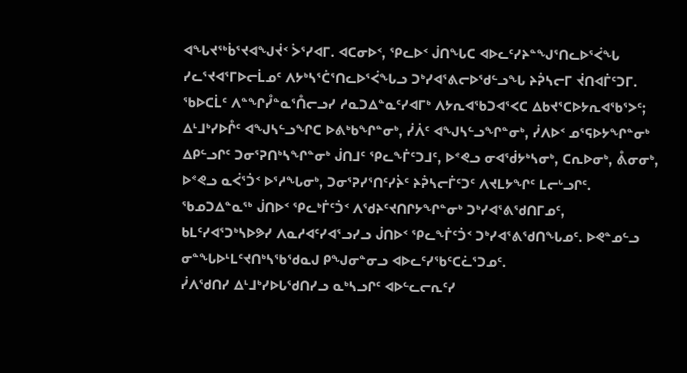ᐊᖓᔪᖅᑳᕐᔪᐊᖑᔫᑉ ᐴᕐᓯᐊᒥ. ᐊᑕᓂᐅᑉ, ᕿᓚᐅᑉ ᒎᑎᖓᑕ ᐊᐅᓚᑦᓯᔨᓐᖑᕐᑎᓚᐅᕐᐹᖓ ᓯᓚᕐᔪᐊᕐᒥᐅᓕᒫᓄᑦ ᐱᔭᒃᓴᕐᑖᕐᑎᓚᐅᕐᐹᖓᓗ ᑐᒃᓯᐊᕐᕕᓕᐅᖁᓪᓗᖓ ᔨᕉᓴᓕᒥ ᔫᑎᐊᒦᑦᑐᒥ.
ᖃᐅᑕᒫᑦ ᐱᓐᖏᓮᓐᓇᕐᑍᓕᓗᓯ ᓱᓇᑐᐃᓐᓇᑦᓯᐊᒥᒃ ᐱᔭᕆᐊᖃᑐᐊᕐᐸᑕ ᐃᑲᔪᕐᑕᐅᔭᕆᐊᖃᕐᐳᑦ; ᐃᒻᒧᒃᓯᐅᒊᑦ ᐊᖑᓴᓪᓗᖏᑕ ᐅᕕᒃᑲᖏᓐᓂᒃ, ᓰᐲᑦ ᐊᖑᓴᓪᓗᖏᓐᓂᒃ, ᓰᐱᐅᑉ ᓄᕐᕋᐅᔭᖏᓐᓂᒃ ᐃᑭᓪᓗᒋᑦ ᑐᓂᕐᕈᑎᒃᓴᖏᓐᓂᒃ ᒎᑎᒧᑦ ᕿᓚᖕᒦᑦᑐᒧᑦ, ᐅᕝᕙᓗ ᓂᐊᖂᔭᒃᓴᓂᒃ, ᑕᕆᐅᓂᒃ, ᕔᓂᓂᒃ, ᐅᕝᕙᓗ ᓇᐹᕐᑑᑉ ᐅᕐᓱᖓᓂᒃ, ᑐᓂᕐᕈᓯᕐᑎᑦᓯᔩᑦ ᔨᕉᓴᓕᒦᑦᑐᑦ ᐱᔪᒪᔭᖏᑦ ᒪᓕᒡᓗᒋᑦ.
ᖃᓄᑐᐃᓐᓇᖅ ᒎᑎᐅᑉ ᕿᓚᒃᒦᑦᑑᑉ ᐱᖁᔨᑦᔪᑎᒋᔭᖏᓐᓂᒃ ᑐᒃᓯᐊᕐᕕᖁᑎᒥᓄᑦ, ᑲᒪᑦᓯᐊᕐᑐᒃᓴᐅᕗᓯ ᐱᓇᓱᐊᑦᓯᐊᕐᓗᓯᓗ ᒎᑎᐅᑉ ᕿᓚᖕᒦᑦᑑᑉ ᑐᒃᓯᐊᕐᕕᖁᑎᖓᓄᑦ. ᐅᕙᓐᓄᓪᓗ ᓂᓐᖓᐅᒻᒪᑦᔪᑎᒃᓴᖃᖁᓇᒍ ᑭᖑᓂᓐᓂᓗ ᐊᐅᓚᑦᓯᖃᑦᑕᓛᕐᑐᓄᑦ.
ᓰᐱᖁᑎᓯ ᐃᒻᒧᒃᓯᐅᒐᖁᑎᓯᓗ ᓇᒃᓴᓗᒋᑦ ᐊᐅᓪᓚᓕᕆᑦᓯ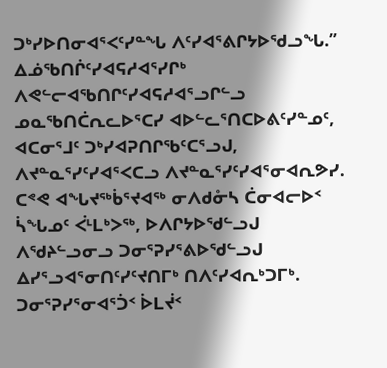ᑐᒃᓯᐅᑎᓂᐊᕐᐸᑦᓯᓐᖓ ᐱᑦᓯᐊᕐᕕᒋᔭᐅᖁᓗᖓ.”
ᐃᓅᖃᑎᒌᑦᓯᐊᕋᓱᐊᕐᓯᒋᒃ ᐱᕙᓪᓕᐊᖃᑎᒋᑦᓯᐊᕋᓱᐊᕐᓗᒋᓪᓗ ᓄᓇᖃᑎᑖᕆᓚᐅᕐᑕᓯ ᐊᐅᓪᓚᕐᑎᑕᐅᕕᑦᓯᓐᓄᑦ, ᐊᑕᓂᕐᒧᑦ ᑐᒃᓯᐊᕈᑎᒋᖃᑦᑕᕐᓗᒍ, ᐱᔪᓐᓇᕐᓯᑦᓯᐊᕐᐸᑕᓗ ᐱᔪᓐᓇᕐᓯᑦᓯᐊᕐᓂᐊᕆᕗᓯ.
ᑕᕝᕙ ᐊᖓᔪᖅᑳᕐᔪᐊᖅ ᓂᐱᑯᓁᓴ ᑖᓂᐊᓕᐅᑉ ᓵᖓᓄᑦ ᐹᒻᒪᒃᐳᖅ, ᐅᐱᒋᔭᐅᖁᓪᓗᒍ ᐱᖁᔨᓪᓗᓂᓗ ᑐᓂᕐᕈᓯᕐᕕᐅᖁᓪᓗᒍ ᐃᓯᕐᓗᐊᕐᓂᑎᑦᓯᑦᔪᑎᒥᒃ ᑎᐱᑦᓯᐊᕆᒃᑐᒥᒃ.
ᑐᓂᕐᕈᓯᕐᓂᐊᕐᑑᑉ ᐆᒪᔫᑉ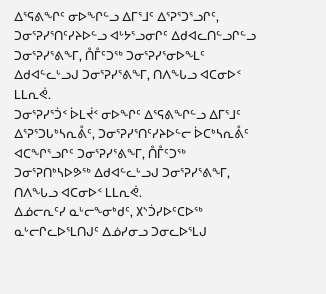ᐃᕐᕋᕕᖏᑦ ᓂᐅᖏᓪᓗ ᐃᒥᕐᒧᑦ ᐃᕐᕈᕐᑐᕐᓗᒋᑦ, ᑐᓂᕐᕈᓯᕐᑎᑦᓯᔨᐅᓪᓗ ᐊᒡᔭᕐᓗᓂᒋᑦ ᐃᑯᐊᓚᑎᓪᓗᒋᓪᓗ ᑐᓂᕐᕈᓯᕐᕕᖕᒥ, ᑍᒤᑦᑐᖅ ᑐᓂᕐᕈᓯᕐᓂᐅᖕᒪᑦ ᐃᑯᐊᓪᓚᒡᓗᒍ ᑐᓂᕐᕈᓯᕐᕕᖕᒥ, ᑎᐱᖓᓗ ᐊᑕᓂᐅᑉ ᒪᒪᕆᕚ.
ᑐᓂᕐᕈᓯᕐᑑᑉ ᐆᒪᔫᑉ ᓂᐅᖏᑦ ᐃᕐᕋᕕᖏᓪᓗ ᐃᒥᕐᒧᑦ ᐃᕐᕈᕐᑐᒐᒃᓴᕆᕔᑦ, ᑐᓂᕐᕈᓯᕐᑎᑦᓯᔨᐅᓪᓕ ᐆᑕᒃᓴᕆᕔᑦ ᐊᑕᖏᕐᓗᒋᑦ ᑐᓂᕐᕈᓯᕐᕕᖕᒥ, ᑍᒤᑦᑐᖅ ᑐᓂᕐᕈᑎᒃᓴᐅᕗᖅ ᐃᑯᐊᓪᓚᒡᓗᒍ ᑐᓂᕐᕈᓯᕐᕕᖕᒥ, ᑎᐱᖓᓗ ᐊᑕᓂᐅᑉ ᒪᒪᕆᕚ.
ᐃᓅᓕᕆᑦᓯ ᓇᒡᓕᖕᓂᒃᑯᑦ, ᙭ᔅᑑᓯᐅᑦᑕᐅᖅ ᓇᒡᓕᒋᓚᐅᕐᒪᑎᒍᑦ ᐃᓅᓯᓂᓗ ᑐᓂᓚᐅᕐᒪᒍ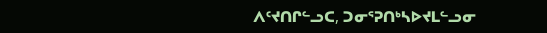ᐱᑦᔪᑎᒋᓪᓗᑕ, ᑐᓂᕐᕈᑎᒃᓴᐅᔪᒪᓪᓗᓂ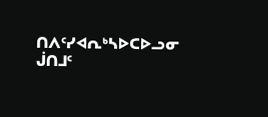ᑎᐱᑦᓯᐊᕆᒃᓴᐅᑕᐅᓗᓂ ᒎᑎᒧᑦ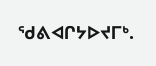ᖁᕕᐊᒋᔭᐅᔪᒥᒃ.